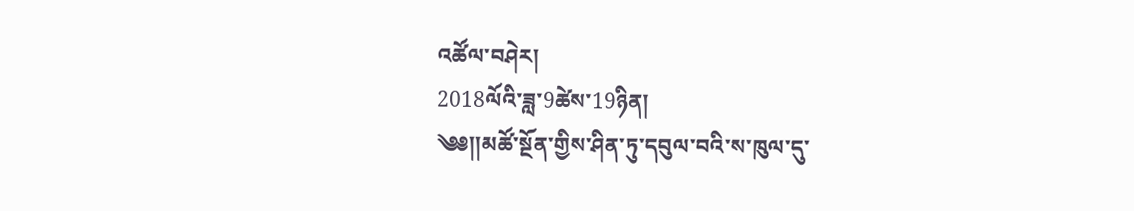འཚོལ་བཤེར།
2018ལོའི་ཟླ་9ཚེས་19ཉིན།
༄༅།།མཚོ་སྔོན་གྱིས་ཤིན་ཏུ་དབུལ་བའི་ས་ཁུལ་དུ་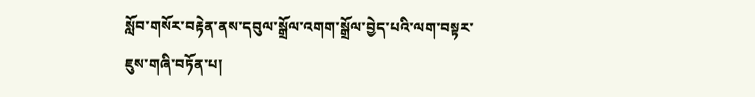སློབ་གསོར་བརྟེན་ནས་དབུལ་སྒྲོལ་འགག་སྒྲོལ་བྱེད་པའི་ལག་བསྟར་
ཇུས་གཞི་བཏོན་པ།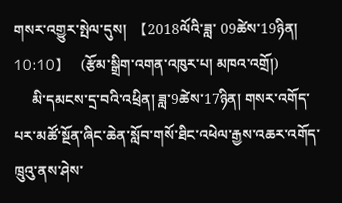གསར་འགྱུར་སྤེལ་དུས།  【2018ལོའི་ཟླ་ 09ཚེས་19ཉིན། 10:10】   (རྩོམ་སྒྲིག་འགན་འཁུར་པ། མཁའ་འགྲོ།)
     མི་དམངས་དྲ་བའི་འཕྲིན། ཟླ་9ཚེས་17ཉིན། གསར་འགོད་པར་མཚོ་སྔོན་ཞིང་ཆེན་སློབ་གསོ་ཐིང་འཕེལ་རྒྱས་འཆར་འགོད་ཁྲུའུ་ནས་ཤེས་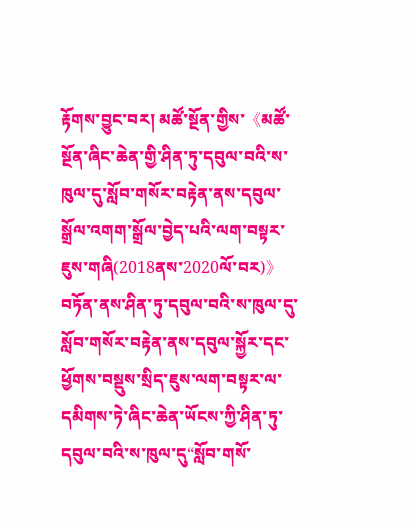རྟོགས་བྱུང་བར། མཚོ་སྔོན་གྱིས་《མཚོ་སྔོན་ཞིང་ཆེན་གྱི་ཤིན་ཏུ་དབུལ་བའི་ས་ཁུལ་དུ་སློབ་གསོར་བརྟེན་ནས་དབུལ་སྒྲོལ་འགག་སྒྲོལ་བྱེད་པའི་ལག་བསྟར་ཇུས་གཞི(2018ནས་2020ལོ་བར)》བཏོན་ནས་ཤིན་ཏུ་དབུལ་བའི་ས་ཁུལ་དུ་སློབ་གསོར་བརྟེན་ནས་དབུལ་སྐྱོར་དང་ཕྱོགས་བསྡུས་སྲིད་ཇུས་ལག་བསྟར་ལ་དམིགས་ཏེ་ཞིང་ཆེན་ཡོངས་ཀྱི་ཤིན་ཏུ་དབུལ་བའི་ས་ཁུལ་དུ“སློབ་གསོ་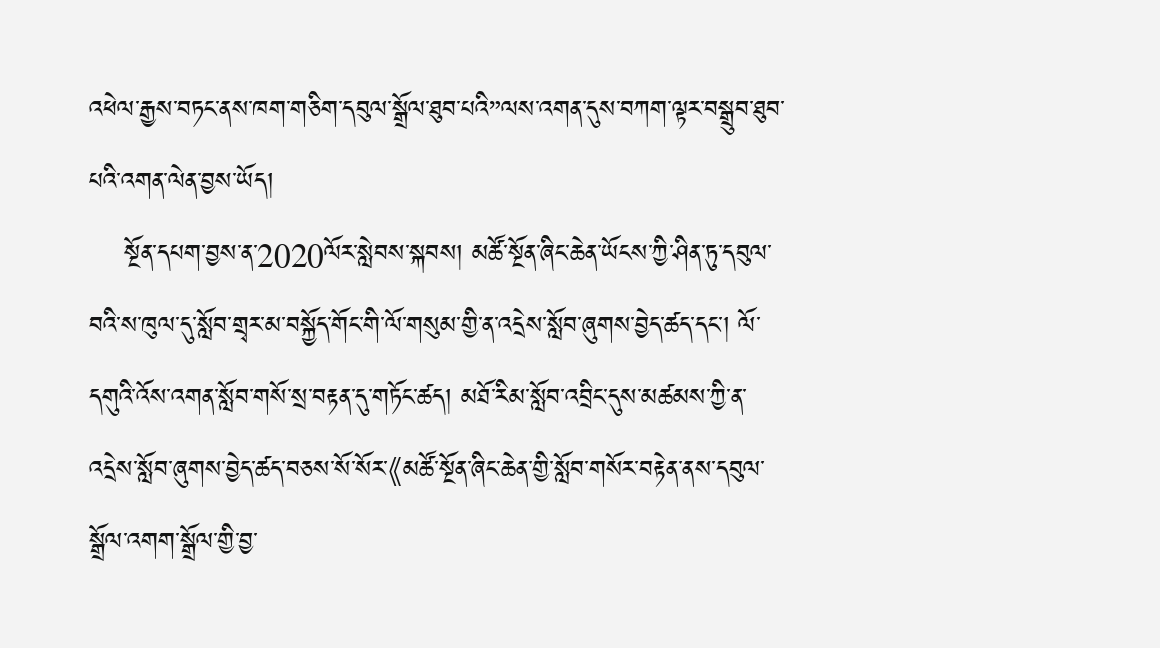འཕེལ་རྒྱས་བཏང་ནས་ཁག་གཅིག་དབུལ་སྒྲོལ་ཐུབ་པའི”ལས་འགན་དུས་བཀག་ལྟར་བསྒྲུབ་ཐུབ་པའི་འགན་ལེན་བྱས་ཡོད།
    སྔོན་དཔག་བྱས་ན་2020ལོར་སླེབས་སྐབས། མཚོ་སྔོན་ཞིང་ཆེན་ཡོངས་ཀྱི་ཤིན་ཏུ་དབུལ་བའི་ས་ཁུལ་དུ་སློབ་གྲྭར་མ་བསྐྱོད་གོང་གི་ལོ་གསུམ་གྱི་ན་འདྲེས་སློབ་ཞུགས་བྱེད་ཚད་དང་། ལོ་དགུའི་འོས་འགན་སློབ་གསོ་སྲ་བརྟན་དུ་གཏོང་ཚད། མཐོ་རིམ་སློབ་འབྲིང་དུས་མཚམས་ཀྱི་ན་འདྲེས་སློབ་ཞུགས་བྱེད་ཚད་བཅས་སོ་སོར་《མཚོ་སྔོན་ཞིང་ཆེན་གྱི་སློབ་གསོར་བརྟེན་ནས་དབུལ་སྒྲོལ་འགག་སྒྲོལ་གྱི་བྱ་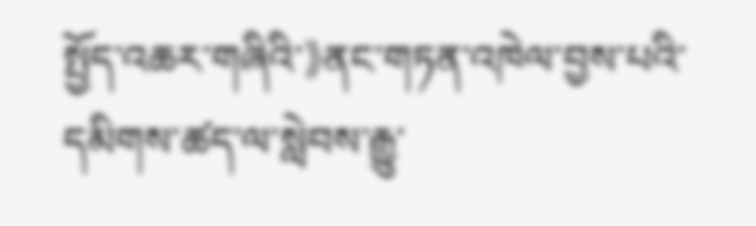སྤྱོད་འཆར་གཞིའི་》ནང་གཏན་འཁེལ་བྱས་པའི་དམིགས་ཚད་ལ་སླེབས་རྒྱུ་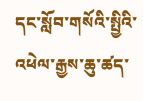དང་སློབ་གསོའི་སྤྱིའི་འཕེལ་རྒྱས་ཆུ་ཚད་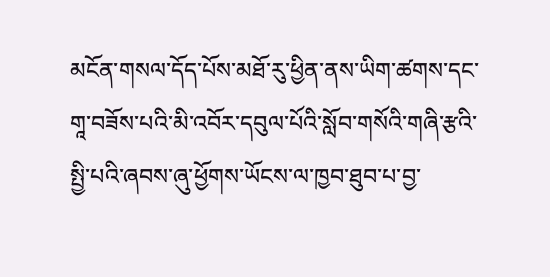མངོན་གསལ་དོད་པོས་མཐོ་རུ་ཕྱིན་ནས་ཡིག་ཚགས་དང་གཱ་བཟོས་པའི་མི་འབོར་དབུལ་པོའི་སློབ་གསོའི་གཞི་རྩའི་སྤྱི་པའི་ཞབས་ཞུ་ཕྱོགས་ཡོངས་ལ་ཁྱབ་ཐུབ་པ་བྱ་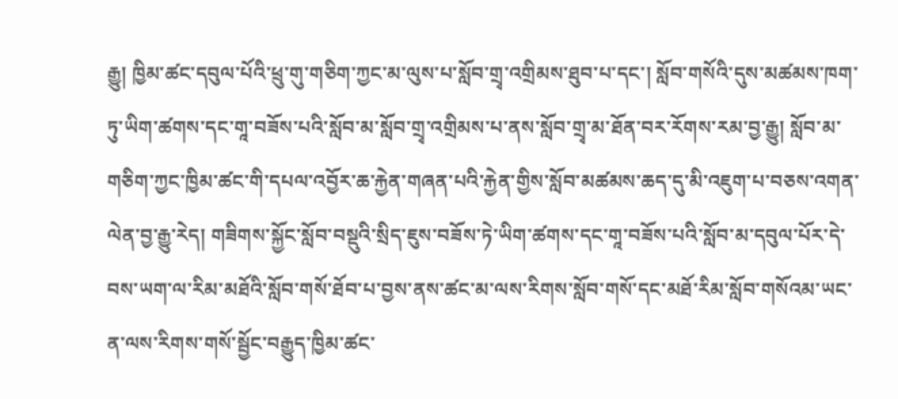རྒྱུ། ཁྱིམ་ཚང་དབུལ་པོའི་ཕྲུ་གུ་གཅིག་ཀྱང་མ་ལུས་པ་སློབ་གྲྭ་འགྲིམས་ཐུབ་པ་དང་། སློབ་གསོའི་དུས་མཚམས་ཁག་ཏུ་ཡིག་ཚགས་དང་གཱ་བཟོས་པའི་སློབ་མ་སློབ་གྲྭ་འགྲིམས་པ་ནས་སློབ་གྲྭ་མ་ཐོན་བར་རོགས་རམ་བྱ་རྒྱུ། སློབ་མ་གཅིག་ཀྱང་ཁྱིམ་ཚང་གི་དཔལ་འབྱོར་ཆ་རྐྱེན་གཞན་པའི་རྐྱེན་གྱིས་སློབ་མཚམས་ཆད་དུ་མི་འཇུག་པ་བཅས་འགན་ལེན་བྱ་རྒྱུ་རེད། གཟིགས་སྐྱོང་སློབ་བསྡུའི་སྲིད་ཇུས་བཟོས་ཏེ་ཡིག་ཚགས་དང་གཱ་བཟོས་པའི་སློབ་མ་དབུལ་པོར་དེ་བས་ཡག་ལ་རིམ་མཐོའི་སློབ་གསོ་ཐོབ་པ་བྱས་ནས་ཚང་མ་ལས་རིགས་སློབ་གསོ་དང་མཐོ་རིམ་སློབ་གསོའམ་ཡང་ན་ལས་རིགས་གསོ་སྦྱོང་བརྒྱུད་ཁྱིམ་ཚང་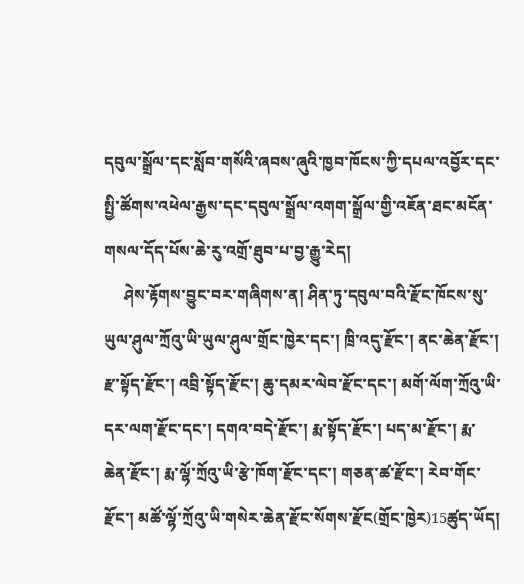དབུལ་སྒྲོལ་དང་སློབ་གསོའི་ཞབས་ཞུའི་ཁྱབ་ཁོངས་ཀྱི་དཔལ་འབྱོར་དང་སྤྱི་ཚོགས་འཕེལ་རྒྱས་དང་དབུལ་སྒྲོལ་འགག་སྒྲོལ་གྱི་འཇོན་ཐང་མངོན་གསལ་དོད་པོས་ཆེ་རུ་འགྲོ་ཐུབ་པ་བྱ་རྒྱུ་རེད།
     ཤེས་རྟོགས་བྱུང་བར་གཞིགས་ན། ཤིན་ཏུ་དབུལ་བའི་རྫོང་ཁོངས་སུ་ཡུལ་ཤུལ་ཀྲོའུ་ཡི་ཡུལ་ཤུལ་གྲོང་ཁྱེར་དང་། ཁྲི་འདུ་རྫོང་། ནང་ཆེན་རྫོང་། རྫ་སྟོད་རྫོང་། འབྲི་སྟོད་རྫོང་། ཆུ་དམར་ལེབ་རྫོང་དང་། མགོ་ལོག་ཀྲོའུ་ཡི་དར་ལག་རྫོང་དང་། དགའ་བདེ་རྫོང་། རྨ་སྟོད་རྫོང་། པད་མ་རྫོང་། རྨ་ཆེན་རྫོང་། རྨ་ལྷོ་ཀྲོའུ་ཡི་རྩེ་ཁོག་རྫོང་དང་། གཅན་ཚ་རྫོང་། རེབ་གོང་རྫོང་། མཚོ་ལྷོ་ཀྲོའུ་ཡི་གསེར་ཆེན་རྫོང་སོགས་རྫོང(གྲོང་ཁྱེར)15ཚུད་ཡོད།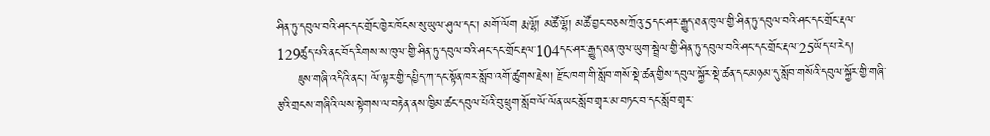ཤིན་ཏུ་དབུལ་བའི་ཤང་དང་གྲོང་ཁྱེར་ཁོངས་སུ་ཡུལ་ཤུལ་དང་། མགོ་ལོག རྨ་ལྷོ། མཚོ་ལྷོ། མཚོ་བྱང་བཅས་ཀྲོའུ་5དང་ཤར་རྒྱུད་ཐན་ཁུལ་གྱི་ཤིན་ཏུ་དབུལ་བའི་ཤང་དང་གྲོང་རྡལ་129ཚུད་པའི་ནང་བོད་རིགས་ས་ཁུལ་གྱི་ཤིན་ཏུ་དབུལ་བའི་ཤང་དང་གྲོང་རྡལ་104དང་ཤར་རྒྱུད་ཐན་ཁུལ་ཡུག་སྦྲེལ་གྱི་ཤིན་ཏུ་དབུལ་བའི་ཤང་དང་གྲོང་རྡལ་25ཡོད་པ་རེད།
     ཇུས་གཞི་འདིའི་ནང་། ལོ་ལྟར་གྱི་དཔྱིད་ཀ་དང་སྟོན་ཁར་སློབ་འགོ་ཚུགས་རྗེས། རྫོང་ཁག་གི་སློབ་གསོ་སྡེ་ཚན་གྱིས་དབུལ་སྐྱོར་སྡེ་ཚན་དང་མཉམ་དུ་སློབ་གསོའི་དབུལ་སྐྱོར་གྱི་གཞི་རྩའི་གྲངས་གཞིའི་ལས་སྟེགས་ལ་བརྟེན་ནས་ཁྱིམ་ཚང་དབུལ་པོའི་བུ་ཕྲུག་སློབ་ལོ་ལོན་ཡང་སློབ་གྲྭར་མ་བཏང་བ་དང་སློབ་གྲྭར་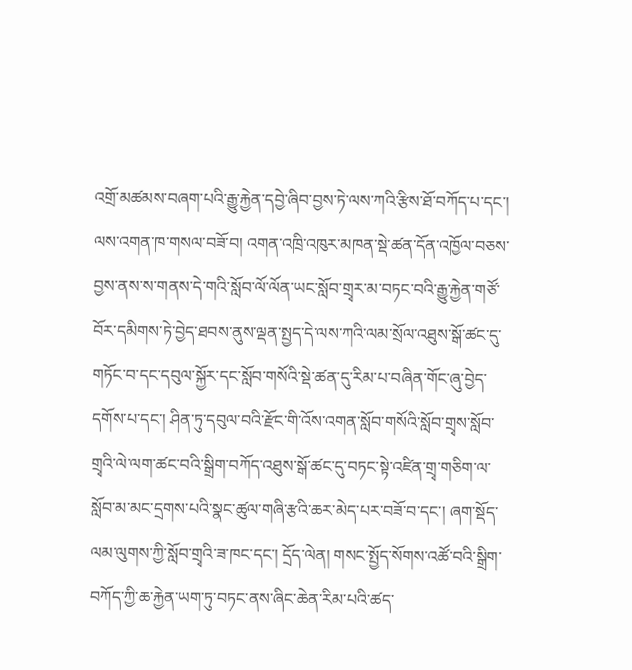འགྲོ་མཚམས་བཞག་པའི་རྒྱུ་རྐྱེན་དབྱེ་ཞིབ་བྱས་ཏེ་ལས་ཀའི་རྩིས་ཐོ་བཀོད་པ་དང་། ལས་འགན་ཁ་གསལ་བཟོ་བ། འགན་འཁྲི་འཁུར་མཁན་སྡེ་ཚན་དོན་འཁྱོལ་བཅས་བྱས་ནས་ས་གནས་དེ་གའི་སློབ་ལོ་ལོན་ཡང་སློབ་གྲྭར་མ་བཏང་བའི་རྒྱུ་རྐྱེན་གཙོ་བོར་དམིགས་ཏེ་བྱེད་ཐབས་ནུས་ལྡན་སྤྱད་དེ་ལས་ཀའི་ལམ་སྲོལ་འཐུས་སྒོ་ཚང་དུ་གཏོང་བ་དང་དབུལ་སྐྱོར་དང་སློབ་གསོའི་སྡེ་ཚན་དུ་རིམ་པ་བཞིན་གོང་ཞུ་བྱེད་དགོས་པ་དང་། ཤིན་ཏུ་དབུལ་བའི་རྫོང་གི་འོས་འགན་སློབ་གསོའི་སློབ་གྲྭས་སློབ་གྲྭའི་ལེ་ལག་ཚང་བའི་སྒྲིག་བཀོད་འཐུས་སྒོ་ཚང་དུ་བཏང་སྟེ་འཛིན་གྲྭ་གཅིག་ལ་སློབ་མ་མང་དྲགས་པའི་སྣང་ཚུལ་གཞི་རྩའི་ཆར་མེད་པར་བཟོ་བ་དང་། ཞག་སྡོད་ལམ་ལུགས་ཀྱི་སློབ་གྲྭའི་ཟ་ཁང་དང་། དྲོད་ལེན། གསང་སྤྱོད་སོགས་འཚོ་བའི་སྒྲིག་བཀོད་ཀྱི་ཆ་རྐྱེན་ཡག་ཏུ་བཏང་ནས་ཞིང་ཆེན་རིམ་པའི་ཚད་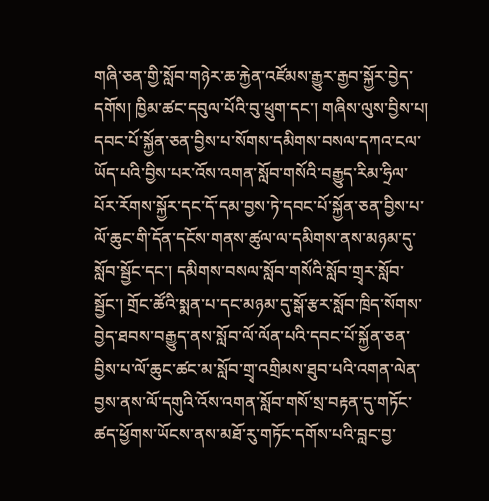གཞི་ཅན་གྱི་སློབ་གཉེར་ཆ་རྐྱེན་འཛོམས་རྒྱུར་རྒྱབ་སྐྱོར་བྱེད་དགོས། ཁྱིམ་ཚང་དབུལ་པོའི་བུ་ཕྲུག་དང་། གཞིས་ལུས་བྱིས་པ། དབང་པོ་སྐྱོན་ཅན་བྱིས་པ་སོགས་དམིགས་བསལ་དཀའ་ངལ་ཡོད་པའི་བྱིས་པར་འོས་འགན་སློབ་གསོའི་བརྒྱུད་རིམ་ཧྲིལ་པོར་རོགས་སྐྱོར་དང་དོ་དམ་བྱས་ཏེ་དབང་པོ་སྐྱོན་ཅན་བྱིས་པ་ལོ་ཆུང་གི་དོན་དངོས་གནས་ཚུལ་ལ་དམིགས་ནས་མཉམ་དུ་སློབ་སྦྱོང་དང་། དམིགས་བསལ་སློབ་གསོའི་སློབ་གྲྭར་སློབ་སྦྱོང་། གྲོང་ཚོའི་སྨན་པ་དང་མཉམ་དུ་སྒོ་རྩར་སློབ་ཁྲིད་སོགས་བྱེད་ཐབས་བརྒྱུད་ནས་སློབ་ལོ་ལོན་པའི་དབང་པོ་སྐྱོན་ཅན་བྱིས་པ་ལོ་ཆུང་ཚང་མ་སློབ་གྲྭ་འགྲིམས་ཐུབ་པའི་འགན་ལེན་བྱས་ནས་ལོ་དགུའི་འོས་འགན་སློབ་གསོ་སྲ་བརྟན་དུ་གཏོང་ཚད་ཕྱོགས་ཡོངས་ནས་མཐོ་རུ་གཏོང་དགོས་པའི་བླང་བྱ་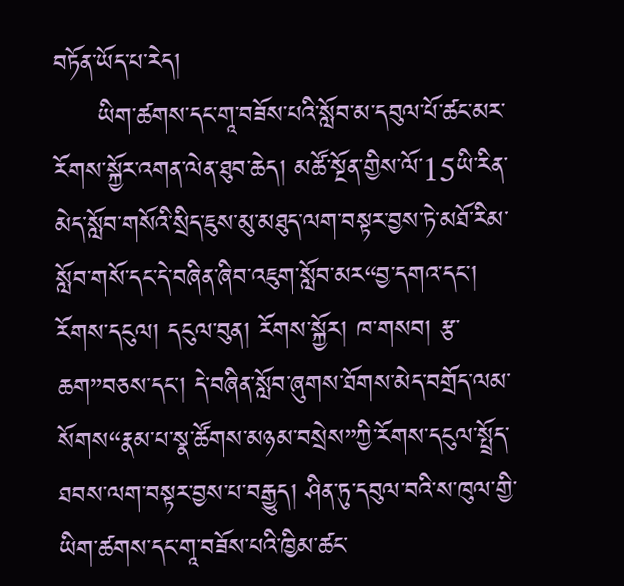བཏོན་ཡོད་པ་རེད།
     ཡིག་ཚགས་དང་གཱ་བཟོས་པའི་སློབ་མ་དབུལ་པོ་ཚང་མར་རོགས་སྐྱོར་འགན་ལེན་ཐུབ་ཆེད། མཚོ་སྔོན་གྱིས་ལོ་15ཡི་རིན་མེད་སློབ་གསོའི་སྲིད་ཇུས་མུ་མཐུད་ལག་བསྟར་བྱས་ཏེ་མཐོ་རིམ་སློབ་གསོ་དང་དེ་བཞིན་ཞིབ་འཇུག་སློབ་མར“བྱ་དགའ་དང་། རོགས་དངུལ། དངུལ་བུན། རོགས་སྐྱོར། ཁ་གསབ། རྩ་ཆག”བཅས་དང་། དེ་བཞིན་སློབ་ཞུགས་ཐོགས་མེད་བགྲོད་ལམ་སོགས“རྣམ་པ་སྣ་ཚོགས་མཉམ་བསྲེས”ཀྱི་རོགས་དངུལ་སྤྲོད་ཐབས་ལག་བསྟར་བྱས་པ་བརྒྱུད། ཤིན་ཏུ་དབུལ་བའི་ས་ཁུལ་གྱི་ཡིག་ཚགས་དང་གཱ་བཟོས་པའི་ཁྱིམ་ཚང་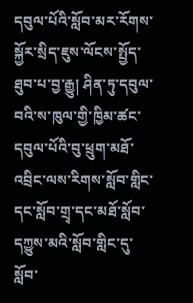དབུལ་པོའི་སློབ་མར་རོགས་སྐྱོར་སྲིད་ཇུས་ལོངས་སྤྱོད་ཐུབ་པ་བྱ་རྒྱུ། ཤིན་ཏུ་དབུལ་བའི་ས་ཁུལ་གྱི་ཁྱིམ་ཚང་དབུལ་པོའི་བུ་ཕྲུག་མཐོ་འབྲིང་ལས་རིགས་སློབ་གླིང་དང་སློབ་གྲྭ་དང་མཐོ་སློབ་དཀྱུས་མའི་སློབ་གླིང་དུ་སློབ་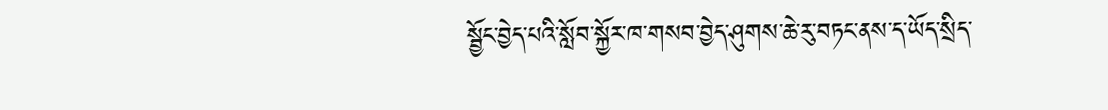སྦྱོང་བྱེད་པའི་སློབ་སྐྱོར་ཁ་གསབ་བྱེད་ཤུགས་ཆེ་རུ་བཏང་ནས་ད་ཡོད་སྲིད་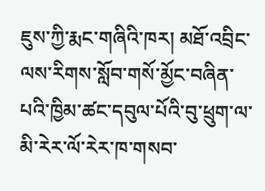ཇུས་ཀྱི་རྨང་གཞིའི་ཁར། མཐོ་འབྲིང་ལས་རིགས་སློབ་གསོ་མྱོང་བཞིན་པའི་ཁྱིམ་ཚང་དབུལ་པོའི་བུ་ཕྲུག་ལ་མི་རེར་ལོ་རེར་ཁ་གསབ་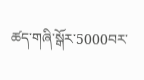ཚད་གཞི་སྒོར་5000བར་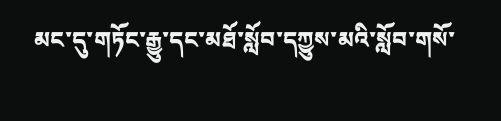མང་དུ་གཏོང་རྒྱུ་དང་མཐོ་སློབ་དཀྱུས་མའི་སློབ་གསོ་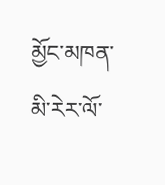མྱོང་མཁན་མི་རེར་ལོ་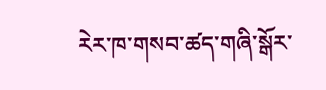རེར་ཁ་གསབ་ཚད་གཞི་སྒོར་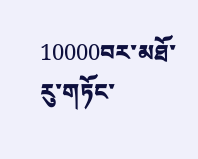10000བར་མཐོ་རུ་གཏོང་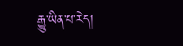རྒྱུ་ཡིན་པ་རེད།